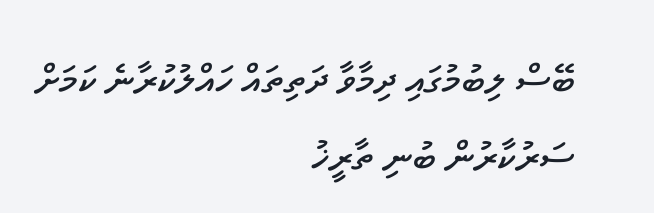ބޭސް ލިބުމުގައި ދިމާވާ ދަތިތައް ހައްލުކުރާނެ ކަމަށް ސަރުކާރުން ބުނި ތާރީޚު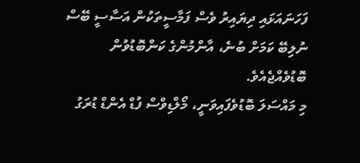ފަހަނައަޅައި ދިޔައިރު ވެސް ފަމާސީތަކުން އަސާސީ ބޭސް ނުލިބޭ ކަމަށް ބުނެ، އާންމުންގެ ކަންބޮޑުވުން ބޮޑުވެއްޖެއެވެ.
މި މައްސަލަ ބޮޑުވެފައިވަނީ، މޯލްޑިވްސް ފުޑް އެންޑް ޑުރަގު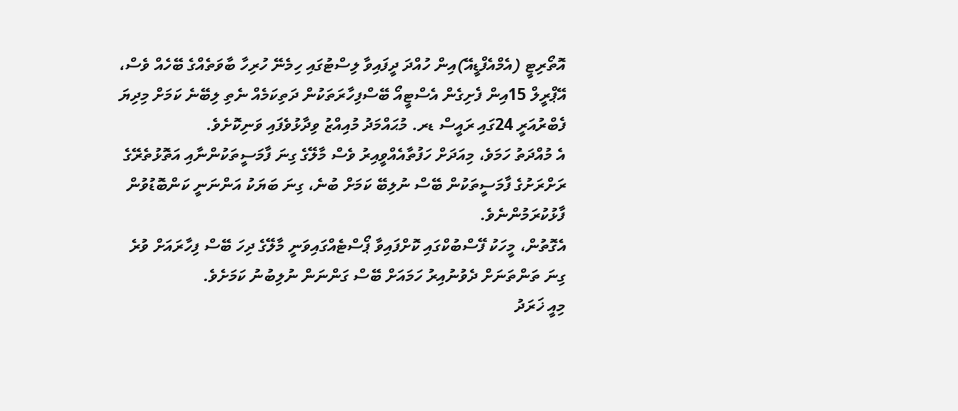އޮތޯރިޓީ (އެމްއެފްޑީއޭ)އިން ހުއްދަ ދީފައިވާ ލިސްޓުގައި ހިމެނޭ ހުރިހާ ބާވަތެއްގެ ބޭހެއް ވެސް، އޭޕްރީލް 15އިން ފެށިގެން އެސްޓީއޯ ބޭސްފިހާރަތަކުން ދަތިކަމެއް ނެތި ލިބޭނެ ކަމަށް މިދިޔަ ފެބްރުއަރީ 24ގައި ރައީސް ޑރ. މުޙައްމަދު މުއިއްޒު ވިދާޅުވެފައި ވަނިކޮށެވެ.
އެ މުއްދަތު ހަމަވެ، މިއަދަށް ހަފުތާއެއްވީއިރު ވެސް މާލޭގެ ގިނަ ފާމަސީތަކުންނާއި އަތޮޅުތެރޭގެ ރަށްރަށުގެ ފާމަސީތަކުން ބޭސް ނުލިބޭ ކަމަށް ބުނެ، ގިނަ ބަޔަކު އަންނަނީ ކަންބޮޑުވުން ފާޅުކުރަމުންނެވެ.
އެގޮތުން، މީހަކު ފޭސްބުކްގައި ކޮށްފައިވާ ޕޯސްޓެއްގައިވަނީ މާލޭގެ ދިހަ ބޭސް ފިހާރައަށް ވުރެ ގިނަ ތަންތަނަށް ދެވުނުއިރު ހަމައަށް ބޭސް ގަންނަން ނުލިބުނު ކަމަށެވެ.
މިއީ ޚަރަދު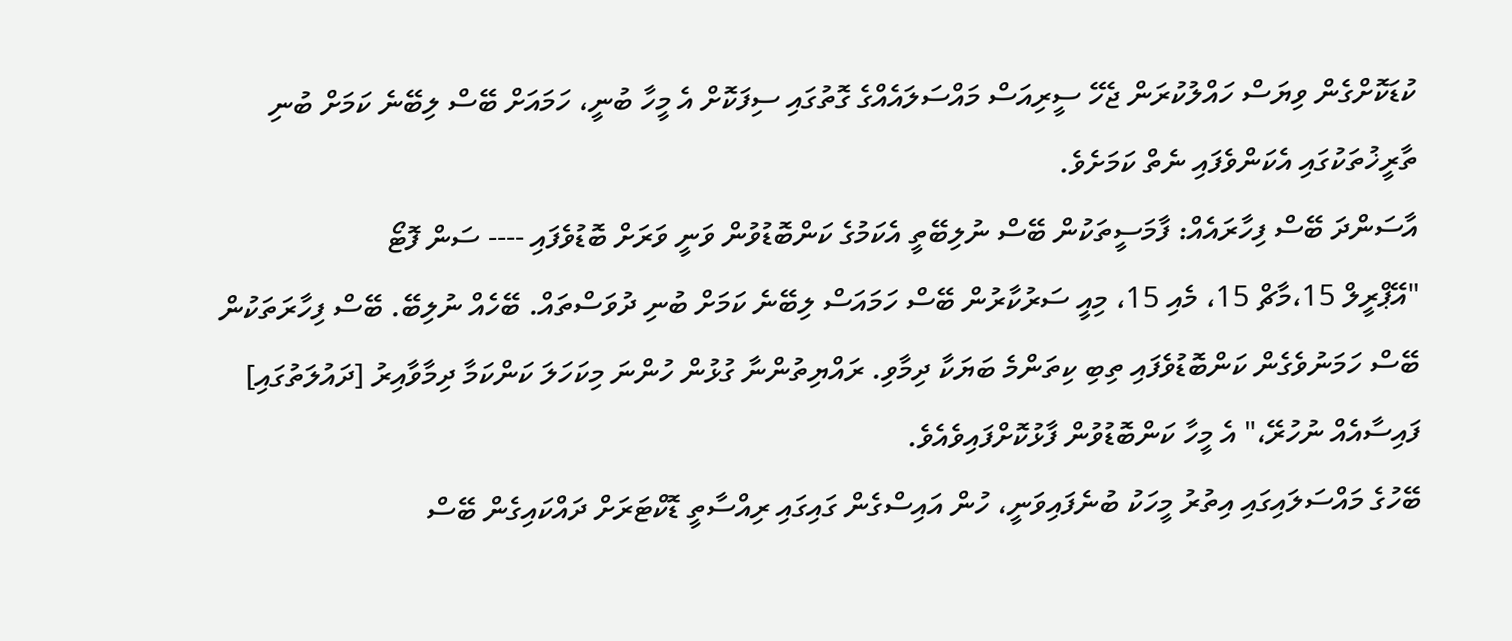ކުޑަކޮށްގެން ވިޔަސް ހައްލުކުރަން ޖެހޭ ސީރިއަސް މައްސަލައެއްގެ ގޮތުގައި ސިފަކޮށް އެ މީހާ ބުނީ، ހަމައަށް ބޭސް ލިބޭނެ ކަމަށް ބުނި ތާރީޚުތަކުގައި އެކަންވެފައި ނެތް ކަމަށެވެ.
އާސަންދަ ބޭސް ފިހާރައެއް: ފާމަސީތަކުން ބޭސް ނުލިބޭތީ އެކަމުގެ ކަންބޮޑުވުން ވަނީ ވަރަށް ބޮޑުވެފައި ---- ސަން ފޮޓޯ
"އޭޕްރީލް 15،މާޗް 15، މެއި 15، މިއީ ސަރުކާރުން ބޭސް ހަމައަސް ލިބޭނެ ކަމަށް ބުނި ދުވަސްތައް. ބޭހެއް ނުލިބޭ. ބޭސް ފިހާރަތަކުން ބޭސް ހަމަނުވެގެން ކަންބޮޑުވެފައި ތިބި ކިތަންމެ ބަޔަކާ ދިމާވި. ރައްޔިތުންނާ ގުޅުން ހުންނަ މިކަހަލަ ކަންކަމާ ދިމާވާއިރު [ދައުލަތުގައި] ފައިސާއެއް ނުހުރޭ،" އެ މީހާ ކަންބޮޑުވުން ފާޅުކޮށްފައިވެއެވެ.
ބޭހުގެ މައްސަލައިގައި އިތުރު މީހަކު ބުނެފައިވަނީ، ހުން އައިސްގެން ގައިގައި ރިއްސާތީ ޑޮކްޓަރަށް ދައްކައިގެން ބޭސް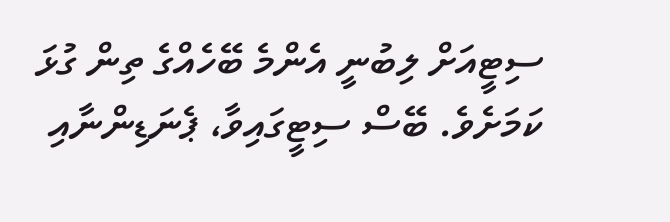ސިޓީއަށް ލިބުނީ އެންމެ ބޭހެއްގެ ތިން ގުޅަ ކަމަށެވެ. ބޭސް ސިޓީގައިވާ، ޕެނަޑިންނާއި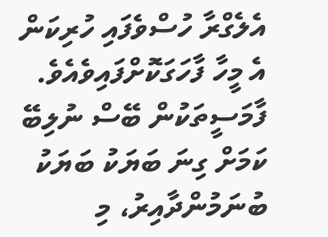އެލެގްރާ ހުސްވެފައި ހުރިކަން އެ މީހާ ފާހަގަކޮށްފައިވެއެވެ.
ފާމަސީތަކުން ބޭސް ނުލިބޭ ކަމަށް ގިނަ ބަޔަކު ބަޔަކު ބުނަމުންދާއިރު، މި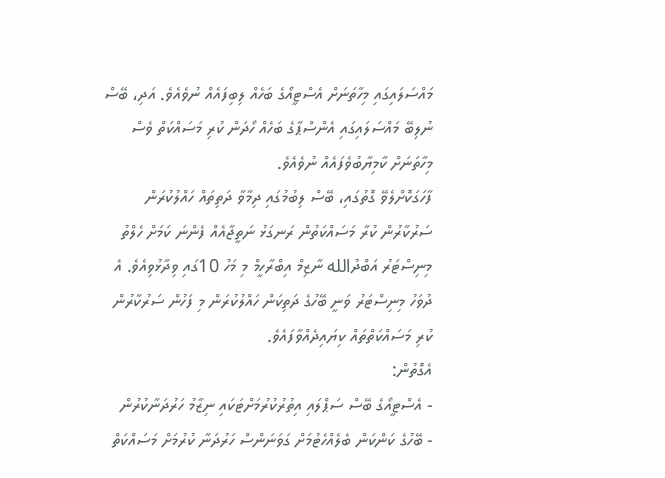މައްސަލައިގައި މިހާތަނަށް އެސްޓީއޯގެ ބަހެއް ލިބިފައެއް ނުވެއެވެ. އަދި، ބޭސް ނުލިބޭ މައްސަލައިގައި އެންސްޕާގެ ބަހެއް ހޯދަން ކުރި މަސައްކަތް ވެސް މިހާތަނަށް ކާމިޔާބުވެފައެއް ނުވެއެވެ.
ފާހަގަކޮށްލެވޭ ގޮތުގައި، ބޭސް ލިބުމުގައި ދިމާވާ ދަތިތައް ހައްލުކުރަން ސަރުކާރުން ކުރާ މަސައްކަތުން ރަނގަޅު ނަތީޖާއެއް ފެންނަ ކަމަށް ހެލްތު މިނިސްޓަރު އަބްދުالله ނާޒިމް އިބްރާހީމް މި މަހު 10ގައި ވިދާޅުވިއެވެ. އެ ދުވަހު މިނިސްޓަރު ވަނީ ބޭހުގެ ދަތިކަން ހައްލުކުރަން މި ފަހުން ސަރުކާރުން ކުރި މަސައްކަތްތައް ކިޔައިދެއްވާފައެވެ.
އެގޮތުން:
- އެސްޓީއޯގެ ބޭސް ސަޕްލައި އިތުރުކުރުމަށްޓަކައި ނިޒާމު ހަރުދަނާކުރުން
- ބޭހުގެ ކަންކަން ބެލެއްހެޓުމަށް ގަވަނަންސް ހަރުދަނާ ކުރުމަށް މަސައްކަތް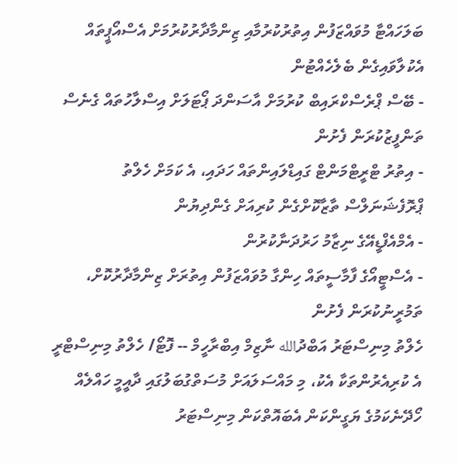ބަލަހައްޓާ މުވައްޒަފުން އިތުރުކުރުމާއި ޒިންމާދާރުކުރުމަށް އެސްއޯޕީތައް އެކުލާވައިގެން ބެލެހެއްޓުން
- ބޭސް ޕްރެސްކްރައިބް ކުރުމަށް އާސަންދަ ޕޯޓަލަށް އިސްލާހުތައް ގެނެސް ތަންފީޒުކުރަން ފެށުން
- އިތުރު ޓްރީޓްމަންޓް ގައިޑްލައިންތައް ހަދައި، އެ ކަމަށް ހެލްތު ޕްރޮފެޝަނަލްސް ތާޒާކޮށްގެން ކުރިއަށް ގެންދިޔުން
- އެމްއެފްޑީއޭގެ ނިޒާމު ހަރުދަނާކުރުން
- އެސްޓީއޯގެ ފާމާސީތައް ހިންގާ މުވައްޒަފުން އިތުރަށް ޒިންމާދާރުކޮށް، ތަމުރީނުކުރަން ފެށުން
ހެލްތު މިނިސްޓަރު އަބްދުالله ނާޒިމް އިބްރާހީމް -- ފޮޓޯ/ ހެލްތު މިނިސްޓްރީ
އެ ކުރިއެރުންތަކާ އެކު، މި މައްސަލައަށް މުސަތްގުބަލުގައި ދާއީމީ ހައްލެއް ހޯދޭނެކަމުގެ ޔަގީންކަން އެބައޮތްކަން މިނިސްޓަރު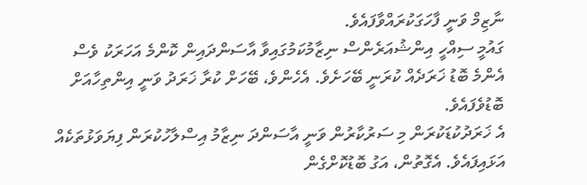ނާޒިމް ވަނީ ފާހަގަކުރައްވާފައެވެ.
ގައުމީ ސިއްހީ އިންޝުއަރެންސް ނިޒާމުކަމުގައިވާ އާސަންދައިން ކޮންމެ އަހަރަކު ވެސް އެންމެ ބޮޑު ޚަރަދެއް ކުރަނީ ބޭހަށެވެ. އެހެންވެ، ބޭހަށް ކުރާ ޚަރަދު ވަނީ އިންތިހާއަށް ބޮޑުވެފައެވެ.
އެ ޚަރަދުކުޑަކުރަން މި ސަރުކާރުން ވަނީ އާސަންދަ ނިޒާމު އިސްލާހުކުރަން ފިޔަވަޅުތަކެއް އަޅައިފައެވެ. އެގޮތުން، އަގު ބޮޑުކޮށްގެން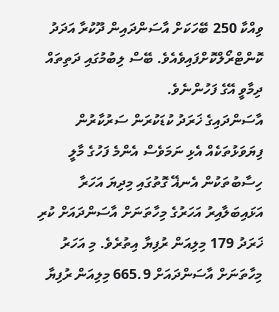ވިއްކާ 250 ބޭހަކަށް އާސަންދައިން ދޫކުރާ އަދަދު ކޮންޓްރޯލްކޮށްފައިވެއެވެ. ބޭސް ލިބުމުގައި ދަތިތައް ދިމާވީ އޭގެ ފަހުންނެވެ.
އާސަންދައިގެ ޚަރަދު ކުޑަކުރަން ސަރުކާރުން ފިޔަވަޅުތަކެއް އެޅި ނަމަވެސް އެންމެ ފަހުގެ މާލީ ހިސާބުތަކުން އެނޣޭ ގޮތުގައި މިދިޔަ އަހަރާ އަޅައިބަލާއިރު އަހަރުގެ މިހާތަނަށް އާސަންދައަށް ކުރި ޚަރަދު 179 މިލިއަން ރުފިޔާ އިތުރެވެ. މި އަހަރު މިހާތަނަށް އާސަންދައަށް 665.9 މިލިއަން ރުފިޔާ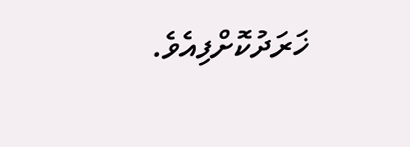ޚަރަދުކޮށްފިއެވެ.